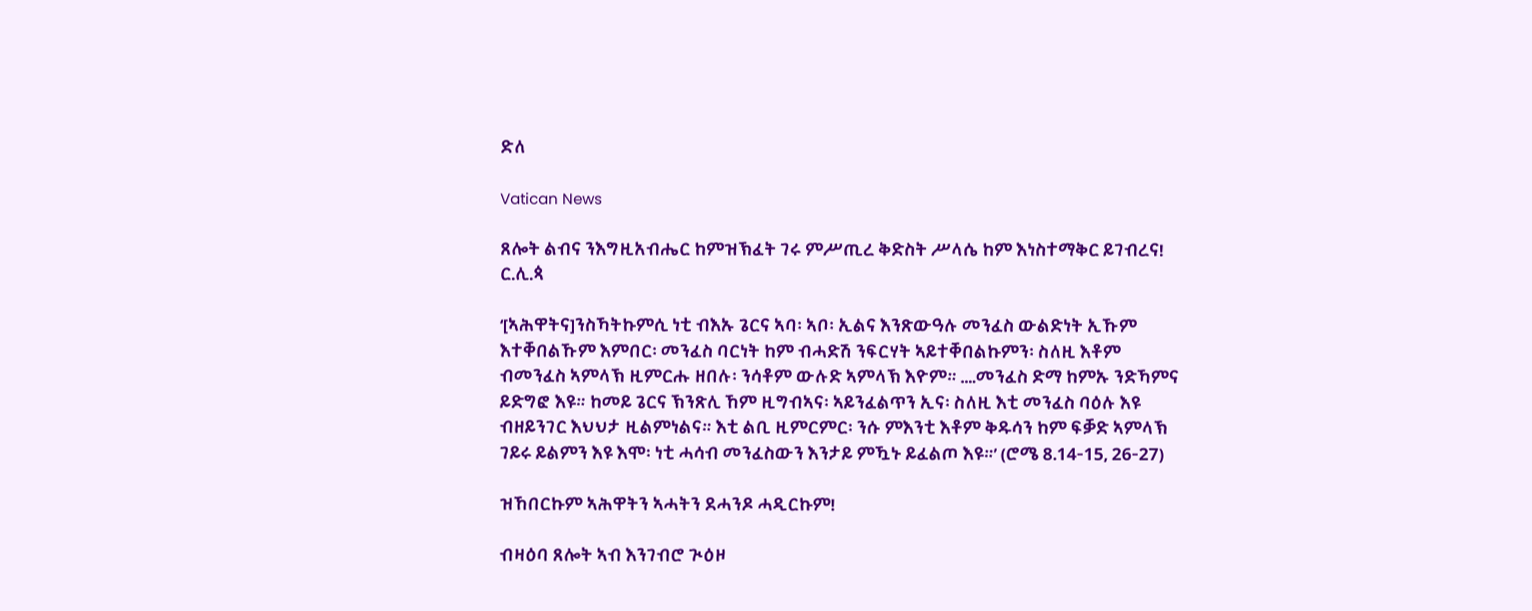ድለ

Vatican News

ጸሎት ልብና ንእግዚአብሔር ከምዝኽፈት ገሩ ምሥጢረ ቅድስት ሥላሴ ከም እነስተማቅር ይገብረና! ር.ሊ.ጳ

‘[ኣሕዋትና]ንስኻትኩምሲ ነቲ ብእኡ ጌርና ኣባ፡ ኣቦ፡ ኢልና እንጽውዓሉ መንፈስ ውልድነት ኢኹም እተቐበልኹም እምበር፡ መንፈስ ባርነት ከም ብሓድሽ ንፍርሃት ኣይተቐበልኩምን፡ ስለዚ እቶም ብመንፈስ ኣምላኽ ዚምርሑ ዘበሉ፡ ንሳቶም ውሉድ ኣምላኽ እዮም። ….መንፈስ ድማ ከምኡ ንድኻምና ይድግፎ እዩ። ከመይ ጌርና ኽንጽሊ ኸም ዚግብኣና፡ ኣይንፈልጥን ኢና፡ ስለዚ እቲ መንፈስ ባዕሉ እዩ ብዘይንገር እህህታ ዚልምነልና። እቲ ልቢ ዚምርምር፡ ንሱ ምእንቲ እቶም ቅዱሳን ከም ፍቓድ ኣምላኽ ገይሩ ይልምን እዩ እሞ፡ ነቲ ሓሳብ መንፈስውን እንታይ ምዃኑ ይፈልጦ እዩ።’ (ሮሜ 8.14-15, 26-27)

ዝኸበርኩም ኣሕዋትን ኣሓትን ደሓንዶ ሓዲርኩም!

ብዛዕባ ጸሎት ኣብ እንገብሮ ጒዕዞ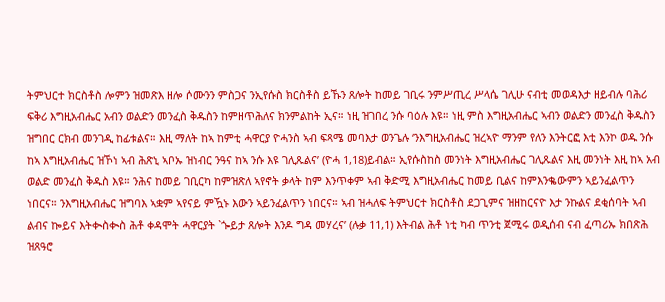ትምህርተ ክርስቶስ ሎምን ዝመጽእ ዘሎ ሶሙንን ምስጋና ንኢየሱስ ክርስቶስ ይኹን ጸሎት ከመይ ገቢሩ ንምሥጢረ ሥላሴ ገሊሁ ናብቲ መወዳእታ ዘይብሉ ባሕሪ ፍቅሪ እግዚአብሔር አብን ወልድን መንፈስ ቅዱስን ከምዘጥሕለና ክንምልከት ኢና። ነዚ ዝገበረ ንሱ ባዕሉ እዩ። ነዚ ምስ እግዚአብሔር ኣብን ወልድን መንፈስ ቅዱስን ዝግበር ርክብ መንገዲ ከፊቱልና። እዚ ማለት ከኣ ከምቲ ሓዋርያ ዮሓንስ ኣብ ፍጻሜ መባእታ ወንጌሉ ‘ንእግዚአብሔር ዝረኣዮ ማንም የለን እንትርፎ እቲ እንኮ ወዱ ንሱ ከኣ እግዚአብሔር ዝኾነ ኣብ ሕጽኒ ኣቦኡ ዝነብር ንዓና ከኣ ንሱ እዩ ገሊጹልና’ (ዮሓ 1,18)ይብል። ኢየሱስከስ መንነት እግዚአብሔር ገሊጹልና እዚ መንነት እዚ ከኣ አብ ወልድ መንፈስ ቅዱስ እዩ። ንሕና ከመይ ገቢርካ ከምዝጽለ ኣየኖት ቃላት ከም እንጥቀም ኣብ ቅድሚ እግዚአብሔር ከመይ ቢልና ከምእንቈውምን ኣይንፈልጥን ነበርና። ንእግዚአብሔር ዝግባእ ኣቋም ኣየናይ ምዃኑ እውን ኣይንፈልጥን ነበርና። ኣብ ዝሓለፍ ትምህርተ ክርስቶስ ደጋጊምና ዝዘከርናዮ እታ ንኩልና ደቂሰባት ኣብ ልብና ኰይና እትቊስቊስ ሕቶ ቀዳሞት ሓዋርያት `ጐይታ ጸሎት እንዶ ግዳ መሃረና’ (ሉቃ 11,1) እትብል ሕቶ ነቲ ካብ ጥንቲ ጀሚሩ ወዲሰብ ናብ ፈጣሪኡ ክበጽሕ ዝጸዓሮ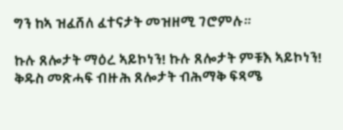ግን ከኣ ዝፈሸለ ፈተናታት መዝዘሚ ገሮምሉ።

ኩሉ ጸሎታት ማዕረ ኣይኮነን! ኩሉ ጸሎታት ምቹእ ኣይኮነን! ቅዱስ መጽሓፍ ብዙሕ ጸሎታት ብሕማቅ ፍጻሜ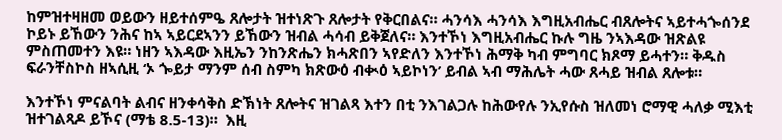ከምዝተዛዘመ ወይውን ዘይተሰምዔ ጸሎታት ዝተነጽጉ ጸሎታት የቅርበልና። ሓንሳእ ሓንሳእ እግዚአብሔር ብጸሎትና ኣይተሓጐሰንደ ኮይኑ ይኸውን ንሕና ከኣ ኣይርደኣንን ይኸውን ዝብል ሓሳብ ይቅጀለና። እንተኾነ እግዚአብሔር ኩሉ ግዜ ንኣእዳው ዝጽልዩ ምስጠመተን እዩ። ነዘን ኣእዳው እዚኤን ንከንጽሔን ክሓጽበን ኣየድለን እንተኾነ ሕማቅ ካብ ምግባር ክጾማ ይሓተን። ቅዱስ ፍራንቸስኮስ ዘኣሲዚ ‘ኦ ጐይታ ማንም ሰብ ስምካ ክጽውዕ ብቊዕ ኣይኮነን’ ይብል ኣብ ማሕሌት ሓው ጸሓይ ዝብል ጸሎቱ።

እንተኾነ ምናልባት ልብና ዘንቀሳቅስ ድኽነት ጸሎትና ዝገልጻ እተን በቲ ንእገልጋሉ ከሕውየሉ ንኢየሱስ ዝለመነ ሮማዊ ሓለቃ ሚእቲ ዝተገልጻዶ ይኾና (ማቴ 8.5-13)።  እዚ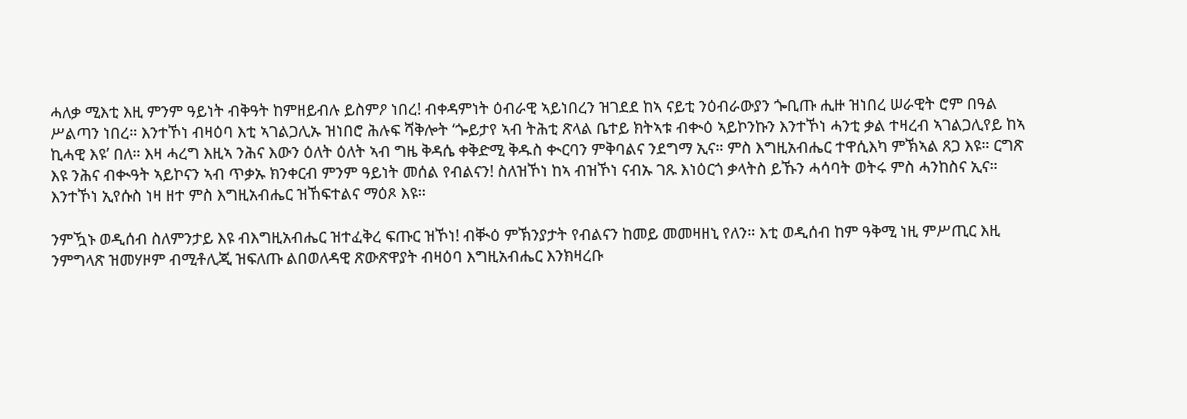ሓለቃ ሚእቲ እዚ ምንም ዓይነት ብቅዓት ከምዘይብሉ ይስምዖ ነበረ! ብቀዳምነት ዕብራዊ ኣይነበረን ዝገደደ ከኣ ናይቲ ንዕብራውያን ጐቢጡ ሒዙ ዝነበረ ሠራዊት ሮም በዓል ሥልጣን ነበረ። እንተኾነ ብዛዕባ እቲ ኣገልጋሊኡ ዝነበሮ ሕሉፍ ሻቅሎት ‘ጐይታየ ኣብ ትሕቲ ጽላል ቤተይ ክትኣቱ ብቊዕ ኣይኮንኩን እንተኾነ ሓንቲ ቃል ተዛረብ ኣገልጋሊየይ ከኣ ኪሓዊ እዩ’ በለ። እዛ ሓረግ እዚኣ ንሕና እውን ዕለት ዕለት ኣብ ግዜ ቅዳሴ ቀቅድሚ ቅዱስ ቊርባን ምቅባልና ንደግማ ኢና። ምስ እግዚአብሔር ተዋሲእካ ምኽኣል ጸጋ እዩ። ርግጽ እዩ ንሕና ብቊዓት ኣይኮናን ኣብ ጥቃኡ ክንቀርብ ምንም ዓይነት መሰል የብልናን! ስለዝኾነ ከኣ ብዝኾነ ናብኡ ገጹ እነዕርጎ ቃላትስ ይኹን ሓሳባት ወትሩ ምስ ሓንከስና ኢና። እንተኾነ ኢየሱስ ነዛ ዘተ ምስ እግዚአብሔር ዝኸፍተልና ማዕጾ እዩ።

ንምዃኑ ወዲሰብ ስለምንታይ እዩ ብእግዚአብሔር ዝተፈቅረ ፍጡር ዝኾነ! ብቚዕ ምኽንያታት የብልናን ከመይ መመዛዘኒ የለን። እቲ ወዲሰብ ከም ዓቅሚ ነዚ ምሥጢር እዚ ንምግላጽ ዝመሃዞም ብሚቶሊጂ ዝፍለጡ ልበወለዳዊ ጽውጽዋያት ብዛዕባ እግዚአብሔር እንክዛረቡ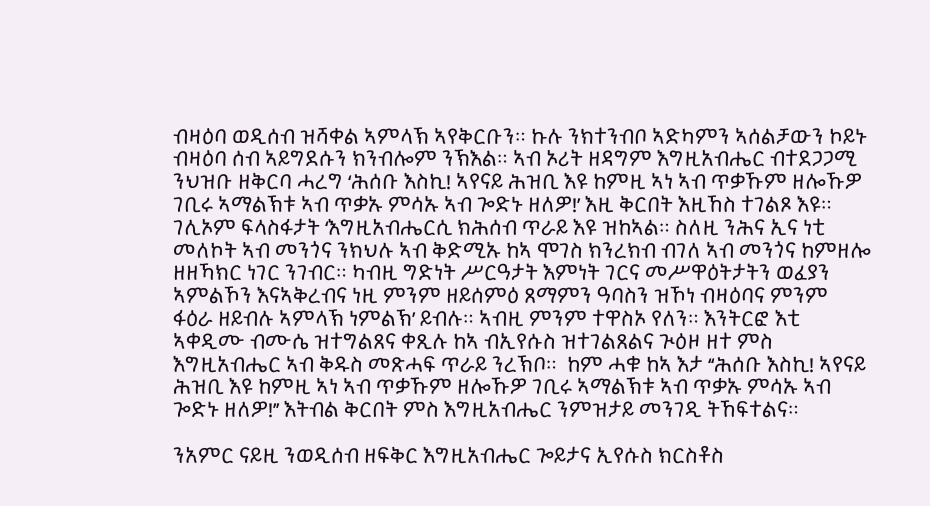ብዛዕባ ወዲሰብ ዝሻቀል ኣምላኽ ኣየቅርቡን። ኩሉ ንክተንብቦ ኣድካምን ኣሰልቻውን ኮይኑ ብዛዕባ ሰብ ኣይግደሱን ክንብሎም ንኽእል። ኣብ ኦሪት ዘዳግም እግዚአብሔር ብተደጋጋሚ ንህዝቡ ዘቅርባ ሓረግ ‘ሕሰቡ እስኪ! ኣየናይ ሕዝቢ እዩ ከምዚ ኣነ ኣብ ጥቃኹም ዘሎኹዎ ገቢሩ ኣማልኽቱ ኣብ ጥቃኡ ምሳኡ ኣብ ጐድኑ ዘለዎ!’ እዚ ቅርበት እዚኸስ ተገልጾ እዩ። ገሊኦም ፍላስፋታት ‘እግዚአብሔርሲ ክሕሰብ ጥራይ እዩ ዝከኣል። ስለዚ ንሕና ኢና ነቲ መለኮት ኣብ መንጎና ንክህሉ ኣብ ቅድሚኡ ከኣ ሞገስ ክንረክብ ብገለ ኣብ መንጎና ከምዘሎ ዘዘኻክር ነገር ንገብር። ካብዚ ግድነት ሥርዓታት እምነት ገርና መሥዋዕትታትን ወፈያን ኣምልኾን እናኣቅረብና ነዚ ምንም ዘይሰምዕ ጸማምን ዓባስን ዝኾነ ብዛዕባና ምንም ፋዕራ ዘይብሉ ኣምላኽ ነምልኽ’ ይብሉ። ኣብዚ ምንም ተዋስኦ የለን። እንትርፎ እቲ ኣቀዲሙ ብሙሴ ዝተግልጸና ቀጺሉ ከኣ ብኢየሱስ ዝተገልጸልና ጒዕዞ ዘተ ምስ እግዚአብሔር ኣብ ቅዱስ መጽሓፍ ጥራይ ንረኽቦ።  ከም ሓቁ ከኣ እታ ‘‘ሕሰቡ እስኪ! ኣየናይ ሕዝቢ እዩ ከምዚ ኣነ ኣብ ጥቃኹም ዘሎኹዎ ገቢሩ ኣማልኽቱ ኣብ ጥቃኡ ምሳኡ ኣብ ጐድኑ ዘለዎ!’’ እትብል ቅርበት ምስ እግዚአብሔር ንምዝታይ መንገዲ ትኸፍተልና።

ንአምር ናይዚ ንወዲሰብ ዘፍቅር እግዚአብሔር ጐይታና ኢየሱስ ክርስቶስ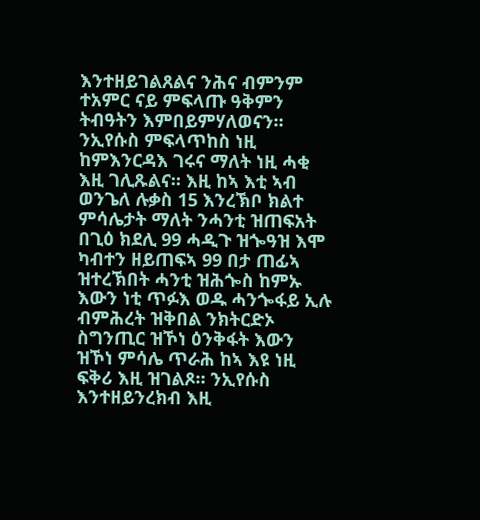እንተዘይገልጸልና ንሕና ብምንም ተአምር ናይ ምፍላጡ ዓቅምን ትብዓትን እምበይምሃለወናን። ንኢየሱስ ምፍላጥከስ ነዚ ከምእንርዳእ ገሩና ማለት ነዚ ሓቂ እዚ ገሊጹልና። እዚ ከኣ እቲ ኣብ ወንጌለ ሉቃስ 15 እንረኽቦ ክልተ ምሳሌታት ማለት ንሓንቲ ዝጠፍአት በጊዕ ክደሊ 99 ሓዲጉ ዝጐዓዝ እሞ ካብተን ዘይጠፍኣ 99 በታ ጠፊኣ ዝተረኽበት ሓንቲ ዝሕጐስ ከምኡ እውን ነቲ ጥፉእ ወዱ ሓንጐፋይ ኢሉ ብምሕረት ዝቅበል ንክትርድኦ ስግንጢር ዝኾነ ዕንቅፋት እውን ዝኾነ ምሳሌ ጥራሕ ከኣ እዩ ነዚ ፍቅሪ እዚ ዝገልጾ። ንኢየሱስ እንተዘይንረክብ እዚ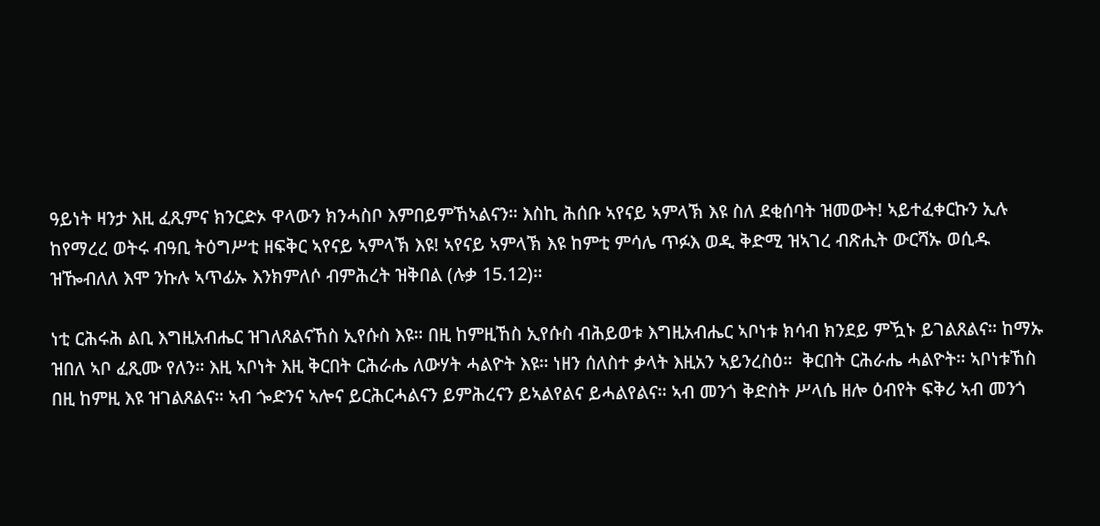ዓይነት ዛንታ እዚ ፈጺምና ክንርድኦ ዋላውን ክንሓስቦ እምበይምኸኣልናን። እስኪ ሕሰቡ ኣየናይ ኣምላኽ እዩ ስለ ደቂሰባት ዝመውት! ኣይተፈቀርኩን ኢሉ ከየማረረ ወትሩ ብዓቢ ትዕግሥቲ ዘፍቅር ኣየናይ ኣምላኽ እዩ! ኣየናይ ኣምላኽ እዩ ከምቲ ምሳሌ ጥፉእ ወዲ ቅድሚ ዝኣገረ ብጽሒት ውርሻኡ ወሲዱ ዝዀብለለ እሞ ንኩሉ ኣጥፊኡ እንክምለሶ ብምሕረት ዝቅበል (ሉቃ 15.12)።

ነቲ ርሕሩሕ ልቢ እግዚአብሔር ዝገለጸልናኸስ ኢየሱስ እዩ። በዚ ከምዚኸስ ኢየሱስ ብሕይወቱ እግዚአብሔር ኣቦነቱ ክሳብ ክንደይ ምዃኑ ይገልጸልና። ከማኡ ዝበለ ኣቦ ፈጺሙ የለን። እዚ ኣቦነት እዚ ቅርበት ርሕራሔ ለውሃት ሓልዮት እዩ። ነዘን ሰለስተ ቃላት እዚአን ኣይንረስዕ።  ቅርበት ርሕራሔ ሓልዮት። ኣቦነቱኸስ በዚ ከምዚ እዩ ዝገልጸልና። ኣብ ጐድንና ኣሎና ይርሕርሓልናን ይምሕረናን ይኣልየልና ይሓልየልና። ኣብ መንጎ ቅድስት ሥላሴ ዘሎ ዕብየት ፍቅሪ ኣብ መንጎ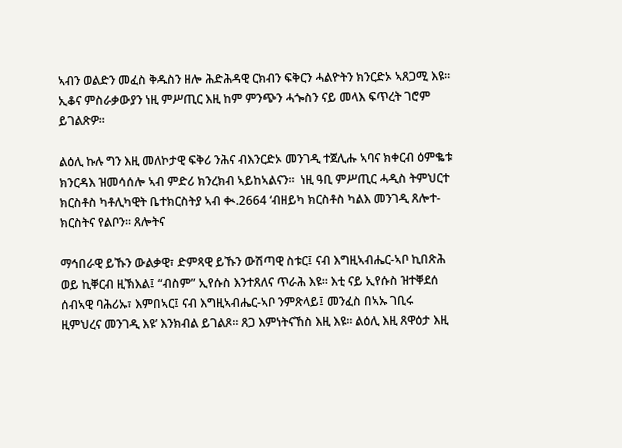ኣብን ወልድን መፈስ ቅዱስን ዘሎ ሕድሕዳዊ ርክብን ፍቅርን ሓልዮትን ክንርድኦ ኣጸጋሚ እዩ። ኢቆና ምስራቃውያን ነዚ ምሥጢር እዚ ከም ምንጭን ሓጐስን ናይ መላእ ፍጥረት ገሮም ይገልጽዎ።

ልዕሊ ኩሉ ግን እዚ መለኮታዊ ፍቅሪ ንሕና ብእንርድኦ መንገዲ ተጀሊሑ ኣባና ክቀርብ ዕምቈቱ ክንርዳእ ዝመሳሰሎ ኣብ ምድሪ ክንረክብ ኣይከኣልናን።  ነዚ ዓቢ ምሥጢር ሓዲስ ትምህርተ ክርስቶስ ካቶሊካዊት ቤተክርስትያ ኣብ ቊ.2664 ‘ብዘይካ ክርስቶስ ካልእ መንገዲ ጸሎተ-ክርስትና የልቦን። ጸሎትና

ማኅበራዊ ይኹን ውልቃዊ፣ ድምጻዊ ይኹን ውሽጣዊ ስቱር፤ ናብ እግዚኣብሔር-ኣቦ ኪበጽሕ ወይ ኪቐርብ ዚኽእል፤ “ብስም” ኢየሱስ እንተጸለና ጥራሕ እዩ። እቲ ናይ ኢየሱስ ዝተቐደሰ ሰብኣዊ ባሕሪኡ፣ እምበኣር፤ ናብ እግዚኣብሔር-ኣቦ ንምጽላይ፤ መንፈስ በኣኡ ገቢሩ ዚምህረና መንገዲ እዩ’ እንክብል ይገልጾ። ጸጋ እምነትናኸስ እዚ እዩ። ልዕሊ እዚ ጸዋዕታ እዚ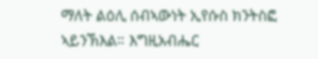ማለት ልዕሊ ሰብኣውነት ኢየሱስ ክንትስፎ ኣይንኽእል። እግዚአብሔር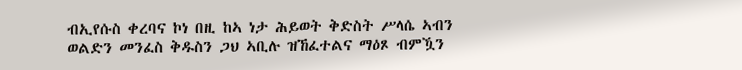ብኢየሱስ ቀረባና ኮነ በዚ ከኣ ነታ ሕይወት ቅድስት ሥላሴ ኣብን ወልድን መንፈስ ቅዱስን ጋህ ኣቢሉ ዝኸፈተልና ማዕጾ ብምዃን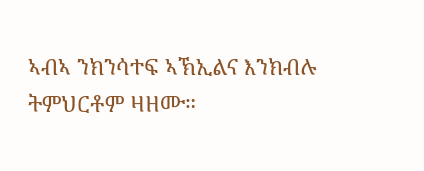ኣብኣ ንክንሳተፍ ኣኽኢልና እንክብሉ ትምህርቶም ዛዘሙ።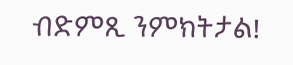ብድምጺ ንምክትታል!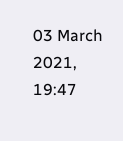03 March 2021, 19:47